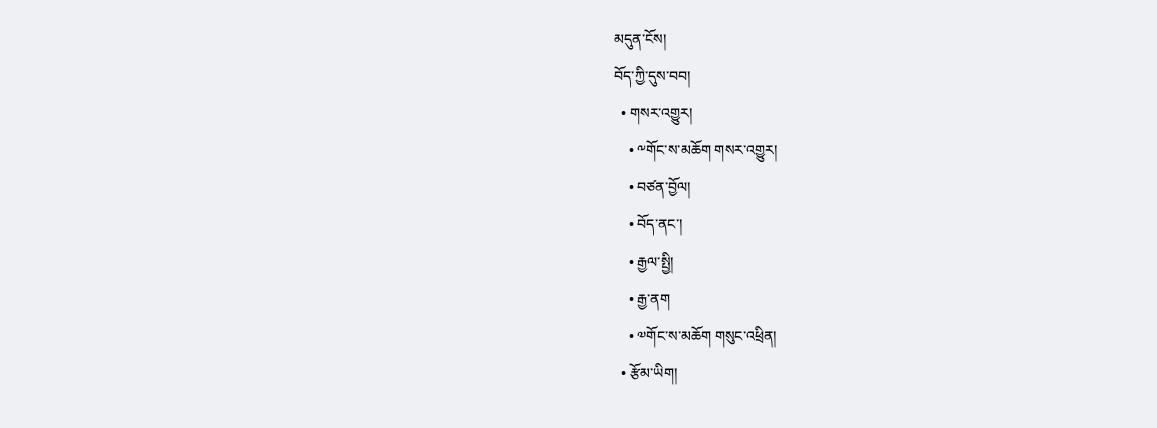མདུན་ངོས།
བོད་ཀྱི་དུས་བབ།
  • གསར་འགྱུར།
    • ༸གོང་ས་མཆོག གསར་འགྱུར།
    • བཙན་བྱོལ།
    • བོད་ནང་།
    • རྒྱལ་སྤྱི།
    • རྒྱ་ནག
    • ༧གོང་ས་མཆོག གསུང་འཕྲིན།
  • རྩོམ་ཡིག།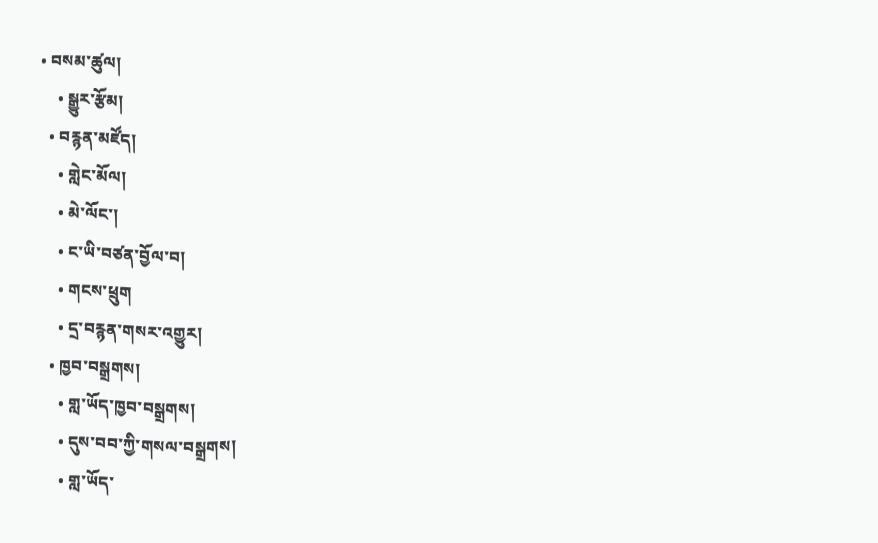• བསམ་ཚུལ།
    • སྒྱུར་རྩོམ།
  • བརྙན་མཛོད།
    • གླེང་མོལ།
    • མེ་ལོང་།
    • ང་ཡི་བཙན་བྱོལ་བ།
    • གངས་ཕྲུག
    • དྲ་བརྙན་གསར་འགྱུར།
  • ཁྱབ་བསྒྲགས།
    • གླ་ཡོད་ཁྱབ་བསྒྲགས།
    • དུས་བབ་ཀྱི་གསལ་བསྒྲགས།
    • གླ་ཡོད་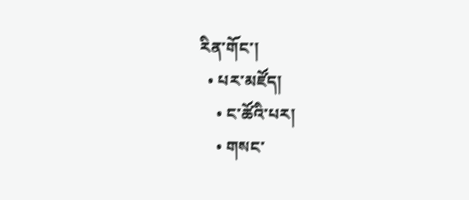རིན་གོང་།
  • པར་མཛོད།
    • ང་ཚོའི་པར།
    • གསང་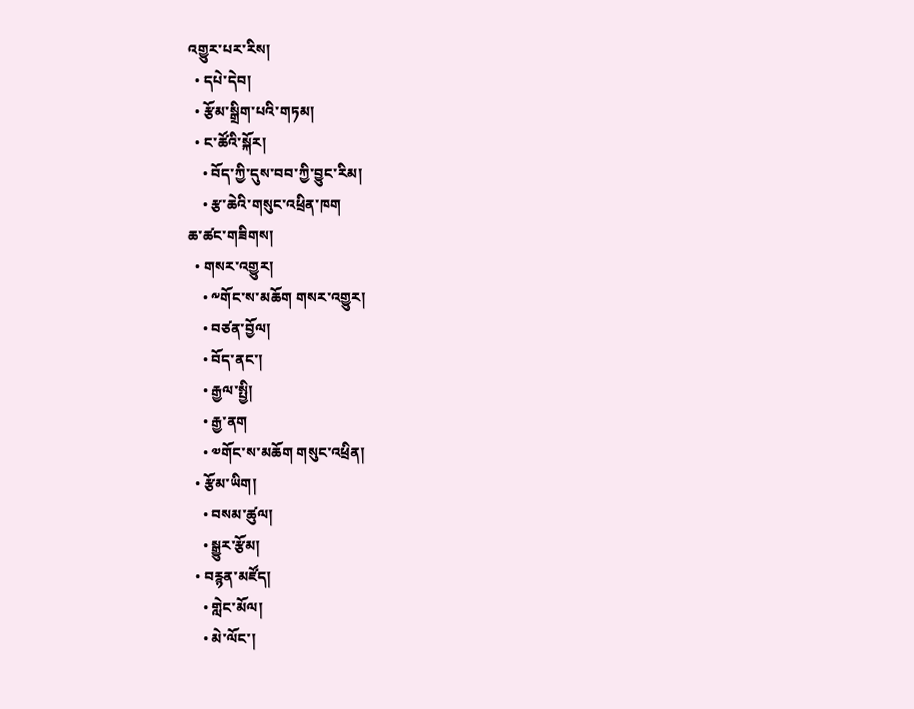འགྱུར་པར་རིས།
  • དཔེ་དེབ།
  • རྩོམ་སྒྲིག་པའི་གཏམ།
  • ང་ཚོའི་སྐོར།
    • བོད་ཀྱི་དུས་བབ་ཀྱི་བྱུང་རིམ།
    • རྩ་ཆེའི་གསུང་འཕྲིན་ཁག
ཆ་ཚང་གཟིགས།
  • གསར་འགྱུར།
    • ༸གོང་ས་མཆོག གསར་འགྱུར།
    • བཙན་བྱོལ།
    • བོད་ནང་།
    • རྒྱལ་སྤྱི།
    • རྒྱ་ནག
    • ༧གོང་ས་མཆོག གསུང་འཕྲིན།
  • རྩོམ་ཡིག།
    • བསམ་ཚུལ།
    • སྒྱུར་རྩོམ།
  • བརྙན་མཛོད།
    • གླེང་མོལ།
    • མེ་ལོང་།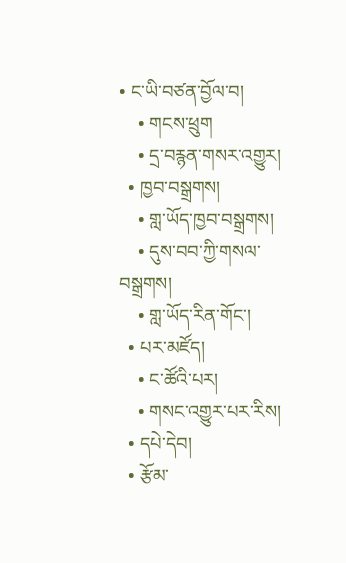• ང་ཡི་བཙན་བྱོལ་བ།
    • གངས་ཕྲུག
    • དྲ་བརྙན་གསར་འགྱུར།
  • ཁྱབ་བསྒྲགས།
    • གླ་ཡོད་ཁྱབ་བསྒྲགས།
    • དུས་བབ་ཀྱི་གསལ་བསྒྲགས།
    • གླ་ཡོད་རིན་གོང་།
  • པར་མཛོད།
    • ང་ཚོའི་པར།
    • གསང་འགྱུར་པར་རིས།
  • དཔེ་དེབ།
  • རྩོམ་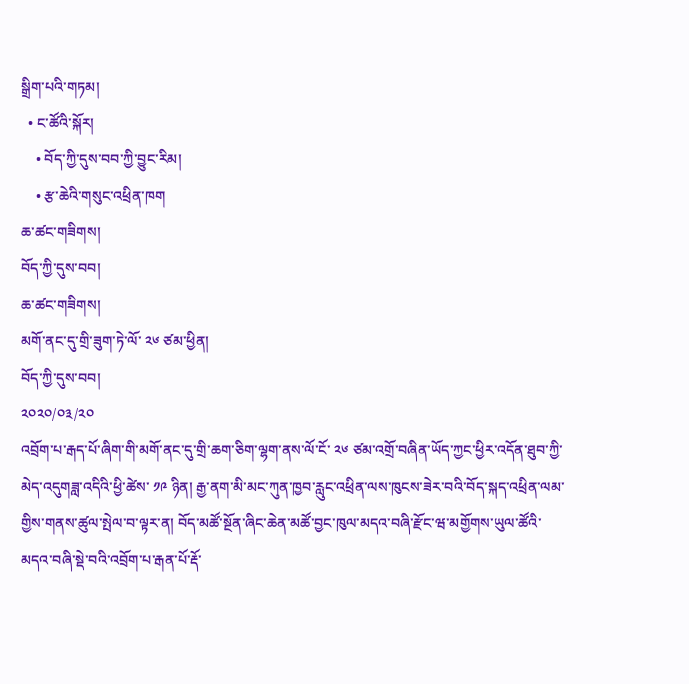སྒྲིག་པའི་གཏམ།
  • ང་ཚོའི་སྐོར།
    • བོད་ཀྱི་དུས་བབ་ཀྱི་བྱུང་རིམ།
    • རྩ་ཆེའི་གསུང་འཕྲིན་ཁག
ཆ་ཚང་གཟིགས།
བོད་ཀྱི་དུས་བབ།
ཆ་ཚང་གཟིགས།
མགོ་ནང་དུ་གྲི་ཟུག་ཏེ་ལོ་ ༢༦ ཙམ་ཕྱིན།
བོད་ཀྱི་དུས་བབ།
༢༠༢༠/༠༣/༢༠
འབྲོག་པ་རྒད་པོ་ཞིག་གི་མགོ་ནང་དུ་གྲི་ཆག་ཅིག་ལྷག་ནས་ལོ་ངོ་ ༢༦ ཙམ་འགྲོ་བཞིན་ཡོད་ཀྱང་ཕྱིར་འདོན་ཐུབ་ཀྱི་མེད་འདུགཟླ་འདིའི་ཕྱི་ཚེས་ ༡༩ ཉིན། རྒྱ་ནག་མི་མང་ཀུན་ཁྱབ་རླུང་འཕྲིན་ལས་ཁུངས་ཟེར་བའི་བོད་སྐད་འཕྲིན་ལམ་གྱིས་གནས་ཚུལ་སྤེལ་བ་ལྟར་ན། བོད་མཚོ་སྔོན་ཞིང་ཆེན་མཚོ་བྱང་ཁུལ་མདའ་བཞི་རྫོང་ཝ་མགྱོགས་ཡུལ་ཚོའི་མདའ་བཞི་སྡེ་བའི་འབྲོག་པ་རྒན་པོ་རྡོ་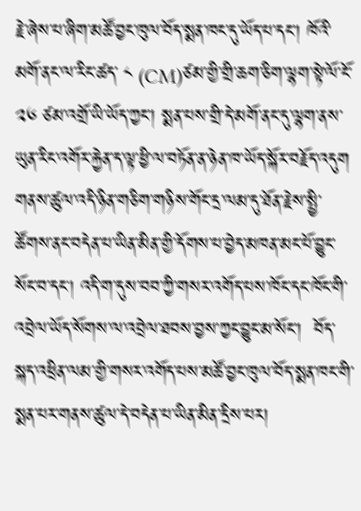རྗེ་ཞེས་པ་ཞིག་མཚོ་བྱང་ཁུལ་བོད་སྨན་ཁང་དུ་ཡོད་པ་དང་། ཁོའི་མགོ་ནང་ལ་རིང་ཚད་ ༨ (CM)ཙམ་གྱི་གྲི་ཆག་ཅིག་ལྷག་སྟེ་ལོ་ངོ་ ༢༦ ཙམ་འགྲོ་ཡི་ཡོད་ཀྱང་། སྨན་པས་གྲི་དེ་མགོ་ནང་དུ་ལྷག་ནས་ཡུན་རིང་འགོར་རྐྱེན་ད་ལྟ་ཕྱི་ལ་བཏོན་ན་ཉེན་ཁ་ཡོད་སྐོར་བརྗོད་འདུག
གནས་ཚུལ་འདི་ཉིན་གཅིག་གཉིས་གོང་དྲ་ལམ་དུ་ཐོན་རྗེས་སྤྱི་ཚོགས་ནང་བདེན་པ་ཡིན་མིན་གྱི་དོགས་པ་བྱེད་མཁན་མང་པོ་བྱུང་སོང་བ་དང། འདི་ག་དུས་བབ་ཀྱི་གསར་འགོད་པས་ཁོང་དང་ཁོང་གི་འབྲེལ་ཡོད་སོགས་ལ་འབྲེལ་ཐབས་བྱས་ཀྱང་བྱུང་མ་སོང་།  བོད་སྐད་འཕྲིན་ལམ་གྱི་གསར་འགོད་པས་མཚོ་བྱང་ཁུལ་བོད་སྨན་ཁང་གི་སྨན་པར་གནས་ཚུལ་དེ་བདེན་པ་ཡིན་མིན་དྲིས་པར།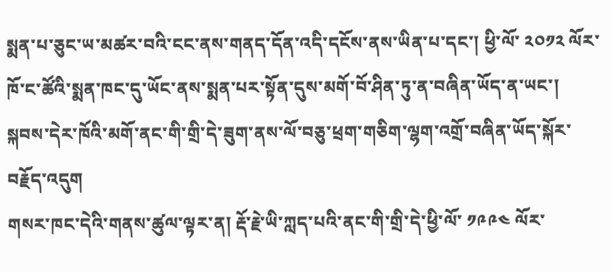སྨན་པ་ཅུང་ཡ་མཚར་བའི་ངང་ནས་གནད་དོན་འདི་དངོས་ནས་ཡིན་པ་དང་། ཕྱི་ལོ་ ༢༠༡༢ ལོར་ཁོ་ང་ཚོའི་སྨན་ཁང་དུ་ཡོང་ནས་སྨན་པར་སྟོན་དུས་མགོ་བོ་ཤིན་ཏུ་ན་བཞིན་ཡོད་ན་ཡང་། སྐབས་དེར་ཁོའི་མགོ་ནང་གི་གྲི་དེ་ཟུག་ནས་ལོ་བཅུ་ཕྲག་གཅིག་ལྷག་འགྲོ་བཞིན་ཡོད་སྐོར་བརྗོད་འདུག
གསར་ཁང་དེའི་གནས་ཚུལ་ལྟར་ན། རྡོ་རྗེ་ཡི་ཀླད་པའི་ནང་གི་གྲི་དེ་ཕྱི་ལོ་ ༡༩༩༤ ལོར་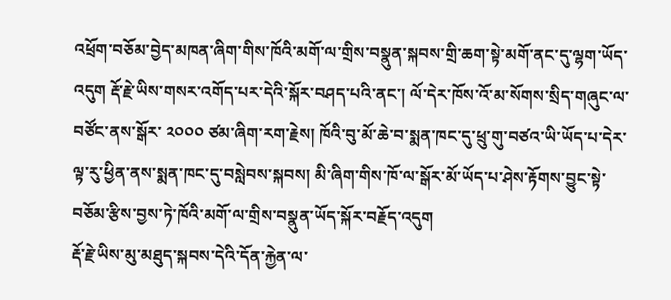འཕྲོག་བཅོམ་བྱེད་མཁན་ཞིག་གིས་ཁོའི་མགོ་ལ་གྲིས་བསྣུན་སྐབས་གྲི་ཆག་སྟེ་མགོ་ནང་དུ་ལྷག་ཡོད་འདུག རྡོ་རྗེ་ཡིས་གསར་འགོད་པར་དེའི་སྐོར་བཤད་པའི་ནང་། ལོ་དེར་ཁོས་འོ་མ་སོགས་སྲིད་གཞུང་ལ་བཙོང་ནས་སྒོར་ ༢༠༠༠ ཙམ་ཞིག་རག་རྗེས། ཁོའི་བུ་མོ་ཆེ་བ་སྨན་ཁང་དུ་ཕྲུ་གུ་བཙའ་ཡི་ཡོད་པ་དེར་ལྟ་རུ་ཕྱིན་ནས་སྨན་ཁང་དུ་བསླེབས་སྐབས། མི་ཞིག་གིས་ཁོ་ལ་སྒོར་མོ་ཡོད་པ་ཤེས་རྟོགས་བྱུང་སྟེ་བཅོམ་རྩིས་བྱས་ཏེ་ཁོའི་མགོ་ལ་གྲིས་བསྣུན་ཡོད་སྐོར་བརྗོད་འདུག
རྡོ་རྗེ་ཡིས་མུ་མཐུད་སྐབས་དེའི་དོན་རྐྱེན་ལ་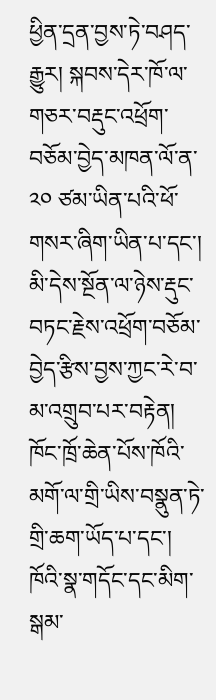ཕྱིན་དྲན་བྱས་ཏེ་བཤད་རྒྱུར། སྐབས་དེར་ཁོ་ལ་གཅར་བརྡུང་འཕྲོག་བཅོམ་བྱེད་མཁན་ལོ་ན་ ༢༠ ཙམ་ཡིན་པའི་ཕོ་གསར་ཞིག་ཡིན་པ་དང་། མི་དེས་སྔོན་ལ་ཉེས་རྡུང་བཏང་རྗེས་འཕྲོག་བཅོམ་བྱེད་རྩིས་བྱས་ཀྱང་རེ་བ་མ་འགྲུབ་པར་བརྟེན། ཁོང་ཁྲོ་ཆེན་པོས་ཁོའི་མགོ་ལ་གྲི་ཡིས་བསྣུན་ཏེ་གྲི་ཆག་ཡོད་པ་དང་། ཁོའི་སྣ་གདོང་དང་མིག་སྒམ་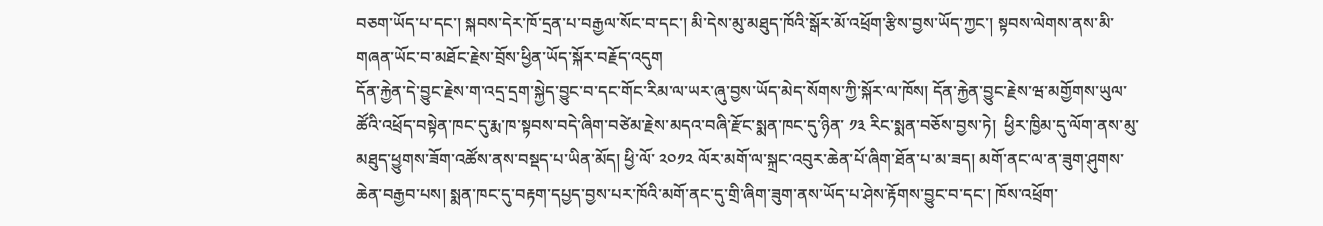བཅག་ཡོད་པ་དང་། སྐབས་དེར་ཁོ་དྲན་པ་བརྒྱལ་སོང་བ་དང་། མི་དེས་མུ་མཐུད་ཁོའི་སྒོར་མོ་འཕྲོག་རྩིས་བྱས་ཡོད་ཀྱང་། སྟབས་ལེགས་ནས་མི་གཞན་ཡོང་བ་མཐོང་རྗེས་བྲོས་ཕྱིན་ཡོད་སྐོར་བརྗོད་འདུག
དོན་རྐྱེན་དེ་བྱུང་རྗེས་ག་འདྲ་དྲག་སྐྱེད་བྱུང་བ་དང་གོང་རིམ་ལ་ཡར་ཞུ་བྱས་ཡོད་མེད་སོགས་ཀྱི་སྐོར་ལ་ཁོས། དོན་རྐྱེན་བྱུང་རྗེས་ཝ་མགྱོགས་ཡུལ་ཚོའི་འཕྲོད་བསྟེན་ཁང་དུ་རྨ་ཁ་སྟབས་བདེ་ཞིག་བཙེམ་རྗེས་མདའ་བཞི་རྫོང་སྨན་ཁང་དུ་ཉིན་ ༡༣ རིང་སྨན་བཅོས་བྱས་ཏེ།  ཕྱིར་ཁྱིམ་དུ་ལོག་ནས་མུ་མཐུད་ཕྱུགས་ཟོག་འཚོས་ནས་བསྡད་པ་ཡིན་མོད། ཕྱི་ལོ་ ༢༠༡༢ ལོར་མགོ་ལ་སྐྲང་འབུར་ཆེན་པོ་ཞིག་ཐོན་པ་མ་ཟད། མགོ་ནང་ལ་ན་ཟུག་ཤུགས་ཆེན་བརྒྱབ་པས། སྨན་ཁང་དུ་བརྟག་དཔྱད་བྱས་པར་ཁོའི་མགོ་ནང་དུ་གྲི་ཞིག་ཟུག་ནས་ཡོད་པ་ཤེས་རྟོགས་བྱུང་བ་དང་། ཁོས་འཕྲོག་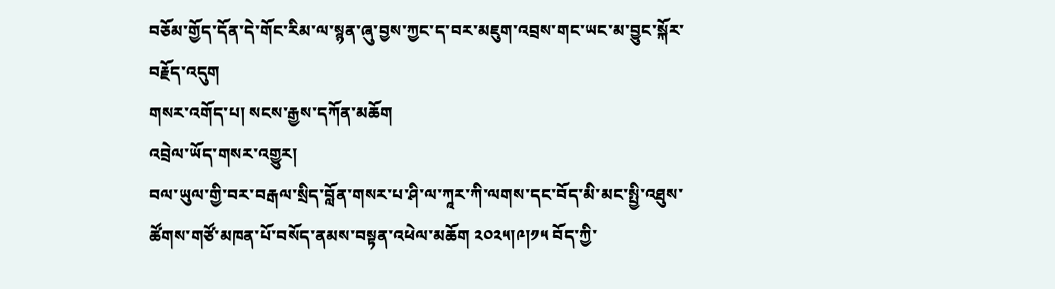བཅོམ་གྱོད་དོན་དེ་གོང་རིམ་ལ་སྙན་ཞུ་བྱས་ཀྱང་ད་བར་མཇུག་འབྲས་གང་ཡང་མ་བྱུང་སྐོར་བརྗོད་འདུག
གསར་འགོད་པ། སངས་རྒྱས་དཀོན་མཆོག
འབྲེལ་ཡོད་གསར་འགྱུར།
བལ་ཡུལ་གྱི་བར་བརྒལ་སྲིད་བློན་གསར་པ་ཤི་ལ་ཀཱར་ཀི་ལགས་དང་བོད་མི་མང་སྤྱི་འཐུས་ཚོགས་གཙོ་མཁན་པོ་བསོད་ནམས་བསྟན་འཕེལ་མཆོག ༢༠༢༥།༩།༡༥ བོད་ཀྱི་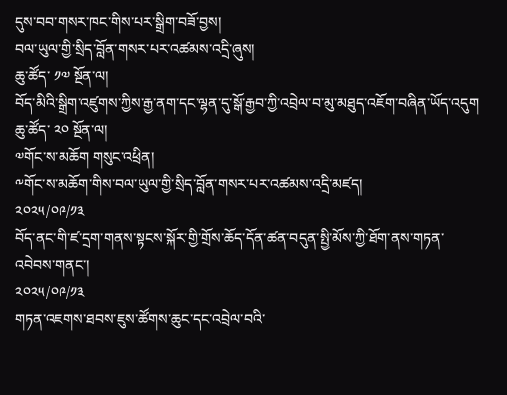དུས་བབ་གསར་ཁང་གིས་པར་སྒྲིག་བཟོ་བྱས།
བལ་ཡུལ་གྱི་སྲིད་བློན་གསར་པར་འཚམས་འདྲི་ཞུས།
ཆུ་ཚོད་ ༡༧ སྔོན་ལ།
བོད་མིའི་སྒྲིག་འཛུགས་ཀྱིས་རྒྱ་ནག་དང་ལྷན་དུ་སྒོ་རྒྱབ་ཀྱི་འབྲེལ་བ་མུ་མཐུད་འཇོག་བཞིན་ཡོད་འདུག
ཆུ་ཚོད་ ༢༠ སྔོན་ལ།
༧གོང་ས་མཆོག གསུང་འཕྲིན།
༸གོང་ས་མཆོག་གིས་བལ་ཡུལ་གྱི་སྲིད་བློན་གསར་པར་འཚམས་འདྲི་མཛད།
༢༠༢༥/༠༩/༡༣
བོད་ནང་གི་ཛ་དྲག་གནས་སྟངས་སྐོར་གྱི་གྲོས་ཆོད་དོན་ཚན་བདུན་སྤྱི་མོས་ཀྱི་ཐོག་ནས་གཏན་འབེབས་གནང་།
༢༠༢༥/༠༩/༡༣
གཏན་འཇགས་ཐབས་ཇུས་ཚོགས་ཆུང་དང་འབྲེལ་བའི་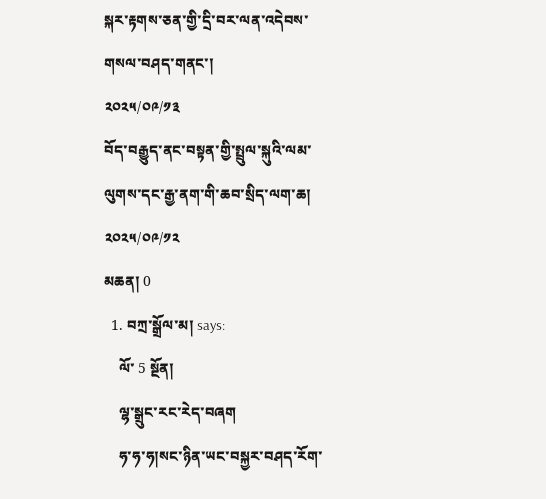སྐར་རྟགས་ཅན་གྱི་དྲི་བར་ལན་འདེབས་གསལ་བཤད་གནང་།
༢༠༢༥/༠༩/༡༣
བོད་བརྒྱུད་ནང་བསྟན་གྱི་སྤྲུལ་སྐུའི་ལམ་ལུགས་དང་རྒྱ་ནག་གི་ཆབ་སྲིད་ལག་ཆ།
༢༠༢༥/༠༩/༡༢
མཆན། 0
  1. བཀྲ་སྒྲོལ་མ། says:
    ལོ་ 5 སྔོན།
    ལྷ་སྒྲུང་རང་རེད་བཞག
    ཧ་ཧ་ཧ།སང་ཉིན་ཡང་བསྐྱར་བཤད་རོག་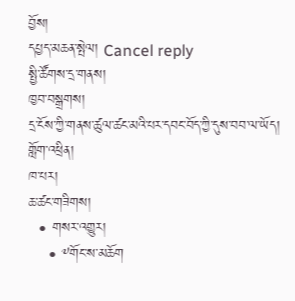བྱོས།
དཔྱད་མཆན་སྤེལ། Cancel reply
སྤྱི་ཚོགས་དྲ་གནས།
ཁྱབ་བསྒྲགས།
དྲ་ངོས་ཀྱི་གནས་ཚུལ་ཚང་མའི་པར་དབང་བོད་ཀྱི་དུས་བབ་ལ་ཡོད།
གློག་འཕྲིན།
ཁ་པར།
ཆ་ཚང་གཟིགས།
  • གསར་འགྱུར།
    • ༸གོང་ས་མཆོག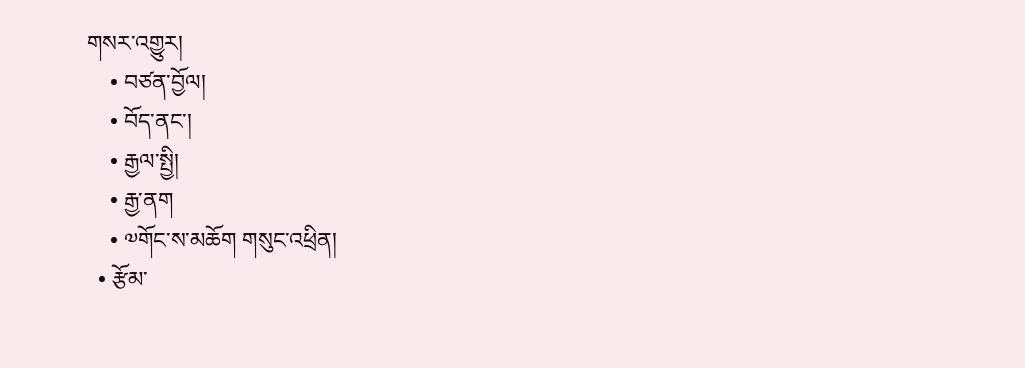གསར་འགྱུར།
    • བཙན་བྱོལ།
    • བོད་ནང་།
    • རྒྱལ་སྤྱི།
    • རྒྱ་ནག
    • ༧གོང་ས་མཆོག གསུང་འཕྲིན།
  • རྩོམ་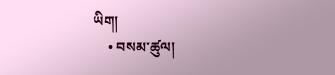ཡིག།
    • བསམ་ཚུལ།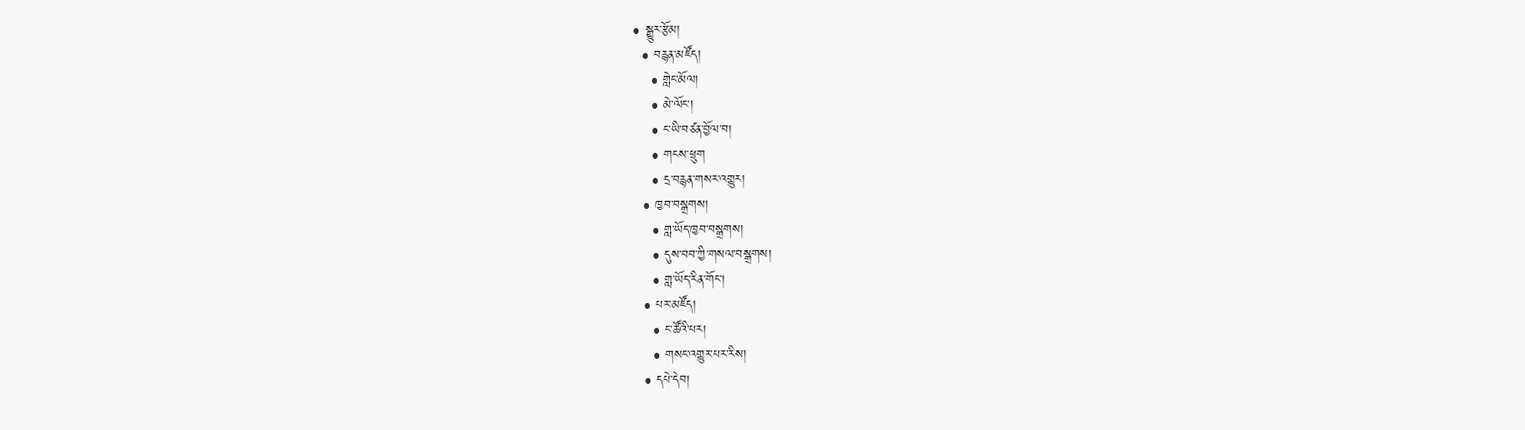• སྒྱུར་རྩོམ།
  • བརྙན་མཛོད།
    • གླེང་མོལ།
    • མེ་ལོང་།
    • ང་ཡི་བཙན་བྱོལ་བ།
    • གངས་ཕྲུག
    • དྲ་བརྙན་གསར་འགྱུར།
  • ཁྱབ་བསྒྲགས།
    • གླ་ཡོད་ཁྱབ་བསྒྲགས།
    • དུས་བབ་ཀྱི་གསལ་བསྒྲགས།
    • གླ་ཡོད་རིན་གོང་།
  • པར་མཛོད།
    • ང་ཚོའི་པར།
    • གསང་འགྱུར་པར་རིས།
  • དཔེ་དེབ།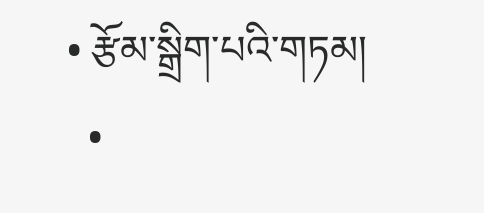• རྩོམ་སྒྲིག་པའི་གཏམ།
  •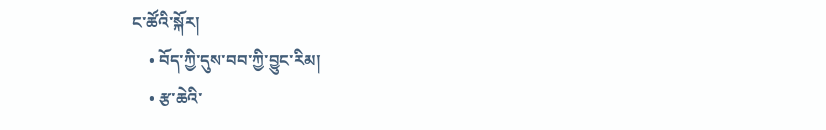ང་ཚོའི་སྐོར།
    • བོད་ཀྱི་དུས་བབ་ཀྱི་བྱུང་རིམ།
    • རྩ་ཆེའི་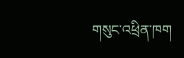གསུང་འཕྲིན་ཁག